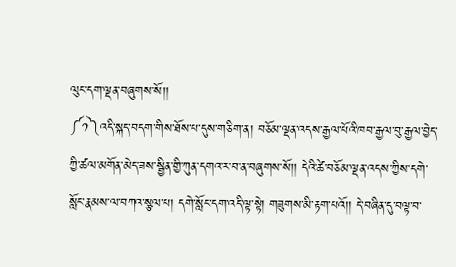ལུང་དག་ལྡན་བཞུགས་སོ།།
༼༡༽འདི་སྐད་བདག་གིས་ཐོས་པ་དུས་གཅིག་ན། བཅོམ་ལྡན་འདས་རྒྱལ་པོའི་ཁབ་རྒྱལ་བུ་རྒྱལ་བྱེད་ཀྱི་ཚལ་མགོན་མེད་ཟས་སྦྱིན་གྱི་ཀུན་དགའ་ར་བ་ན་བཞུགས་སོ།། དེའི་ཚེ་བཅོམ་ལྡན་འདས་ཀྱིས་དགེ་སློང་རྣམས་ལ་བཀའ་སྩལ་པ། དགེ་སློང་དག་འདི་ལྟ་སྟེ། གཟུགས་མི་རྟག་པའོ།། དེ་བཞིན་དུ་བལྟ་བ་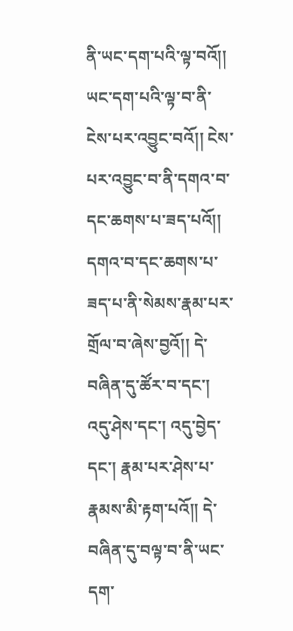ནི་ཡང་དག་པའི་ལྟ་བའོ།། ཡང་དག་པའི་ལྟ་བ་ནི་ངེས་པར་འབྱུང་བའོ།། ངེས་པར་འབྱུང་བ་ནི་དགའ་བ་དང་ཆགས་པ་ཟད་པའོ།། དགའ་བ་དང་ཆགས་པ་ཟད་པ་ནི་སེམས་རྣམ་པར་གྲོལ་བ་ཞེས་བྱའོ།། དེ་བཞིན་དུ་ཚོར་བ་དང་། འདུ་ཤེས་དང་། འདུ་བྱེད་དང་། རྣམ་པར་ཤེས་པ་རྣམས་མི་རྟག་པའོ།། དེ་བཞིན་དུ་བལྟ་བ་ནི་ཡང་དག་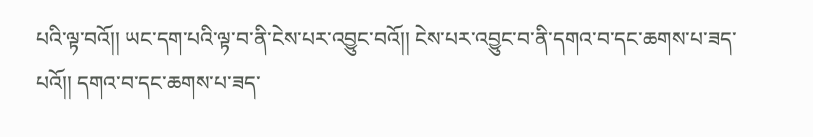པའི་ལྟ་བའོ།། ཡང་དག་པའི་ལྟ་བ་ནི་ངེས་པར་འབྱུང་བའོ།། ངེས་པར་འབྱུང་བ་ནི་དགའ་བ་དང་ཆགས་པ་ཟད་པའོ།། དགའ་བ་དང་ཆགས་པ་ཟད་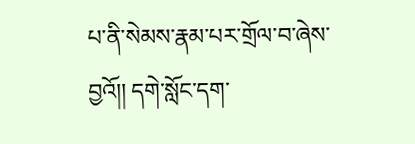པ་ནི་སེམས་རྣམ་པར་གྲོལ་བ་ཞེས་བྱའོ།། དགེ་སློང་དག་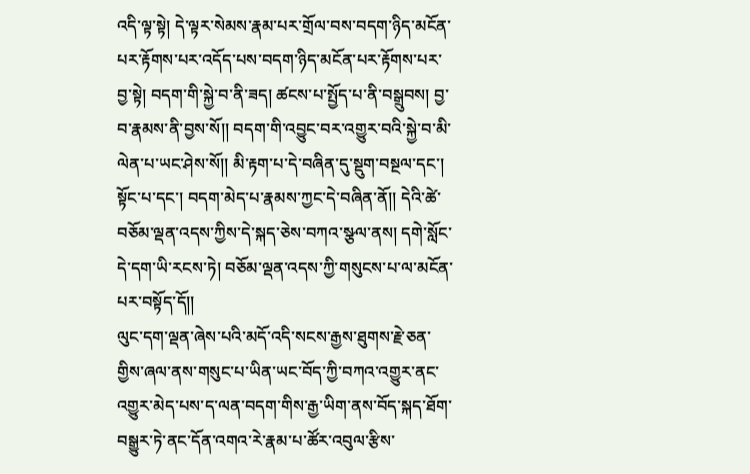འདི་ལྟ་སྟེ། དེ་ལྟར་སེམས་རྣམ་པར་གྲོལ་བས་བདག་ཉིད་མངོན་པར་རྟོགས་པར་འདོད་པས་བདག་ཉིད་མངོན་པར་རྟོགས་པར་བྱ་སྟེ། བདག་གི་སྐྱེ་བ་ནི་ཟད། ཚངས་པ་སྤྱོད་པ་ནི་བསྒྲུབས། བྱ་བ་རྣམས་ནི་བྱས་སོ།། བདག་གི་འབྱུང་བར་འགྱུར་བའི་སྐྱེ་བ་མི་ལེན་པ་ཡང་ཤེས་སོ།། མི་རྟག་པ་དེ་བཞིན་དུ་སྡུག་བསྔལ་དང་། སྟོང་པ་དང་། བདག་མེད་པ་རྣམས་ཀྱང་དེ་བཞིན་ནོ།། དེའི་ཚེ་བཅོམ་ལྡན་འདས་ཀྱིས་དེ་སྐད་ཅེས་བཀའ་སྩལ་ནས། དགེ་སློང་དེ་དག་ཡི་རངས་ཏེ། བཅོམ་ལྡན་འདས་ཀྱི་གསུངས་པ་ལ་མངོན་པར་བསྟོད་དོ།།
ལུང་དག་ལྡན་ཞེས་པའི་མདོ་འདི་སངས་རྒྱས་ཐུགས་རྗེ་ཅན་གྱིས་ཞལ་ནས་གསུང་པ་ཡིན་ཡང་བོད་ཀྱི་བཀའ་འགྱུར་ནང་འགྱུར་མེད་པས་ད་ལན་བདག་གིས་རྒྱ་ཡིག་ནས་བོད་སྐད་ཐོག་བསྒྱུར་ཏེ་ནང་དོན་འགའ་རེ་རྣམ་པ་ཚོར་འབུལ་རྩིས་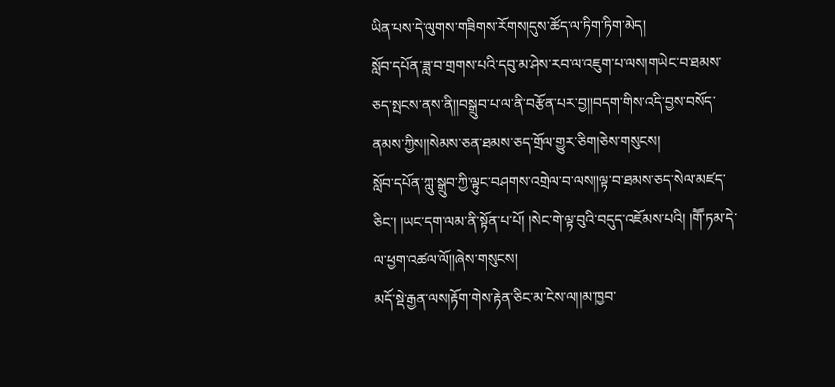ཡིན་པས་དེ་ལུགས་གཟིགས་རོགས།དུས་ཚོད་ལ་ཏིག་ཏིག་མེད།
སློབ་དཔོན་ཟླ་བ་གྲགས་པའི་དབུ་མ་ཤེས་རབ་ལ་འཇུག་པ་ལས།གཡེང་བ་ཐམས་ཅད་སྤངས་ནས་ནི།།བསྒྲུབ་པ་ལ་ནི་བརྩོན་པར་བྱ།།བདག་གིས་འདི་བྱས་བསོད་ནམས་ཀྱིས།།སེམས་ཅན་ཐམས་ཅད་གྲོལ་གྱུར་ཅིག།ཅེས་གསུངས།
སློབ་དཔོན་ཀླུ་སྒྲུབ་ཀྱི་ལྟུང་བཤགས་འགྲེལ་བ་ལས།།ལྟ་བ་ཐམས་ཅད་སེལ་མཛད་ཅིང་། །ཡང་དག་ལམ་ནི་སྟོན་པ་པོ། །སེང་གེ་ལྟ་བུའི་བདུད་འཇོམས་པའི། །གཽ་ཏམ་དེ་ལ་ཕྱག་འཚལ་ལོ།།ཞེས་གསུངས།
མདོ་སྡེ་རྒྱན་ལས།རྟོག་གེས་རྟེན་ཅིང་མ་ངེས་ལ།།མ་ཁྱབ་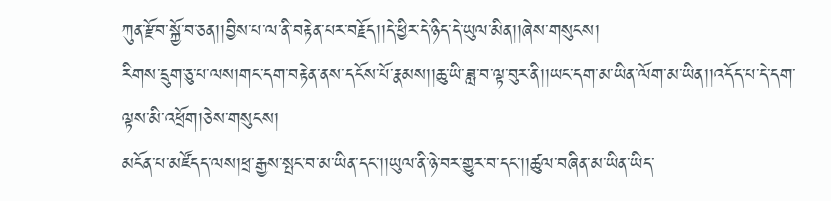ཀུན་རྫོབ་སྐྱོ་བ་ཅན།།བྱིས་པ་ལ་ནི་བརྟེན་པར་བརྗོད།།དེ་ཕྱིར་དེ་ཉིད་དེ་ཡུལ་མིན།།ཞེས་གསུངས།
རིགས་དྲུག་ཅུ་པ་ལས།གང་དག་བརྟེན་ནས་དངོས་པོ་རྣམས།།ཆུ་ཡི་ཟླ་བ་ལྟ་བུར་ནི།།ཡང་དག་མ་ཡིན་ལོག་མ་ཡིན།།འདོད་པ་དེ་དག་ལྟས་མི་འཕྲོག།ཅེས་གསུངས།
མངོན་པ་མཛོདད་ལས།ཕྲ་རྒྱས་སྤང་བ་མ་ཡིན་དང་།།ཡུལ་ནི་ཉེ་བར་གྱུར་བ་དང་།།ཚུལ་བཞིན་མ་ཡིན་ཡིད་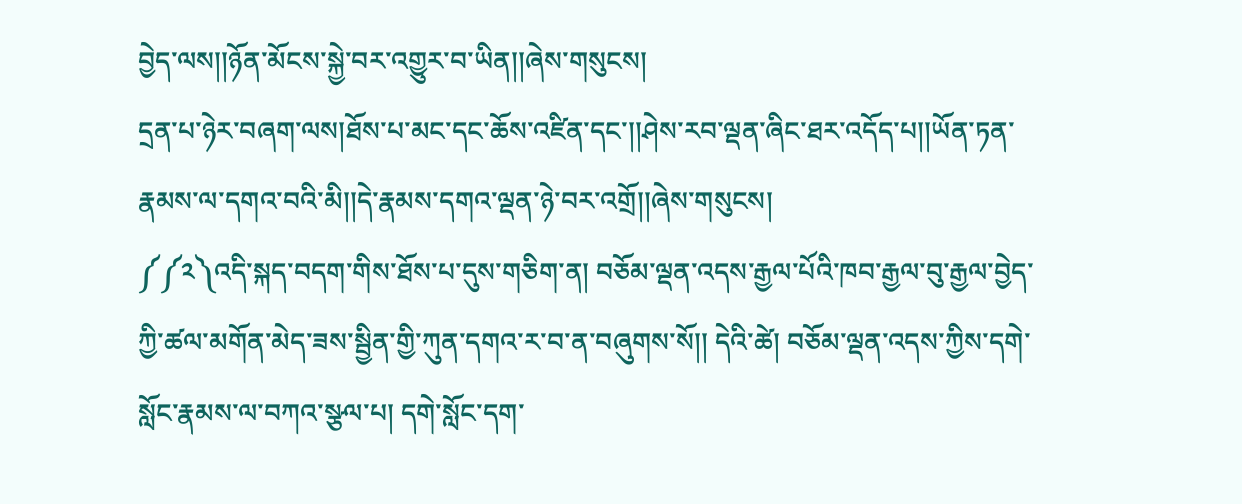བྱེད་ལས།།ཉོན་མོངས་སྐྱེ་བར་འགྱུར་བ་ཡིན།།ཞེས་གསུངས།
དྲན་པ་ཉེར་བཞག་ལས།ཐོས་པ་མང་དང་ཆོས་འཛིན་དང་།།ཤེས་རབ་ལྡན་ཞིང་ཐར་འདོད་པ།།ཡོན་ཏན་རྣམས་ལ་དགའ་བའི་མི།།དེ་རྣམས་དགའ་ལྡན་ཉེ་བར་འགྲོ།།ཞེས་གསུངས།
༼༼༢༽འདི་སྐད་བདག་གིས་ཐོས་པ་དུས་གཅིག་ན། བཅོམ་ལྡན་འདས་རྒྱལ་པོའི་ཁབ་རྒྱལ་བུ་རྒྱལ་བྱེད་ཀྱི་ཚལ་མགོན་མེད་ཟས་སྦྱིན་གྱི་ཀུན་དགའ་ར་བ་ན་བཞུགས་སོ།། དེའི་ཚེ། བཅོམ་ལྡན་འདས་ཀྱིས་དགེ་སློང་རྣམས་ལ་བཀའ་སྩལ་པ། དགེ་སློང་དག་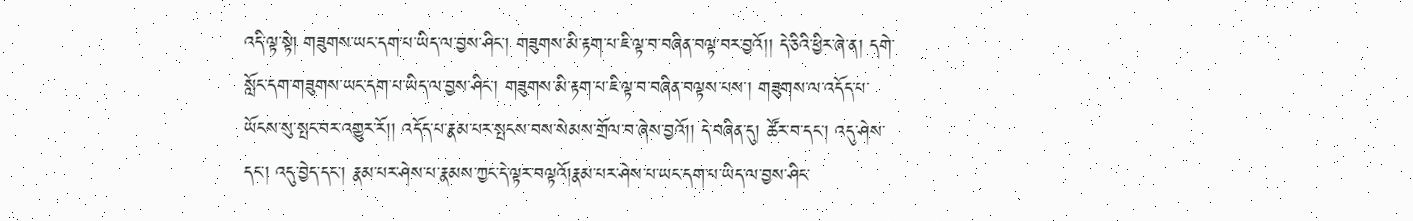འདི་ལྟ་སྟེ། གཟུགས་ཡང་དག་པ་ཡིད་ལ་བྱས་ཤིང་། གཟུགས་མི་རྟག་པ་ཇི་ལྟ་བ་བཞིན་བལྟ་བར་བྱའོ།། དེ་ཅིའི་ཕྱིར་ཞེ་ན། དགེ་སློང་དག་གཟུགས་ཡང་དག་པ་ཡིད་ལ་བྱས་ཤིང་། གཟུགས་མི་རྟག་པ་ཇི་ལྟ་བ་བཞིན་བལྟས་པས་། གཟུགས་ལ་འདོད་པ་ཡོངས་སུ་སྤང་བར་འགྱུར་རོ།། འདོད་པ་རྣམ་པར་སྤངས་བས་སེམས་གྲོལ་བ་ཞེས་བྱའོ།། དེ་བཞིན་དུ། ཚོར་བ་དང་། འདུ་ཤེས་དང་། འདུ་བྱེད་དང་། རྣམ་པར་ཤེས་པ་རྣམས་ཀྱང་དེ་ལྟར་བལྟའོ།རྣམ་པར་ཤེས་པ་ཡང་དག་པ་ཡིད་ལ་བྱས་ཤིང་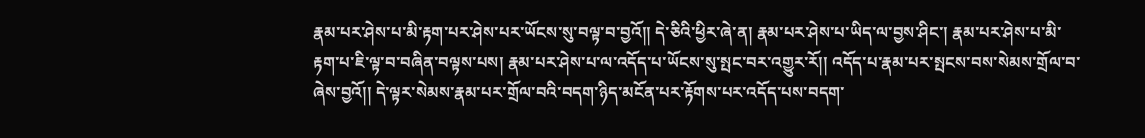རྣམ་པར་ཤེས་པ་མི་རྟག་པར་ཤེས་པར་ཡོངས་སུ་བལྟ་བ་བྱའོ།། དེ་ཅིའི་ཕྱིར་ཞེ་ན། རྣམ་པར་ཤེས་པ་ཡིད་ལ་བྱས་ཤིང་། རྣམ་པར་ཤེས་པ་མི་རྟག་པ་ཇི་ལྟ་བ་བཞིན་བལྟས་པས། རྣམ་པར་ཤེས་པ་ལ་འདོད་པ་ཡོངས་སུ་སྤང་བར་འགྱུར་རོ།། འདོད་པ་རྣམ་པར་སྤངས་བས་སེམས་གྲོལ་བ་ཞེས་བྱའོ།། དེ་ལྟར་སེམས་རྣམ་པར་གྲོལ་བའི་བདག་ཉིད་མངོན་པར་རྟོགས་པར་འདོད་པས་བདག་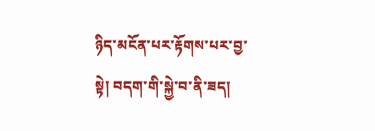ཉིད་མངོན་པར་རྟོགས་པར་བྱ་སྟེ། བདག་གི་སྐྱེ་བ་ནི་ཟད།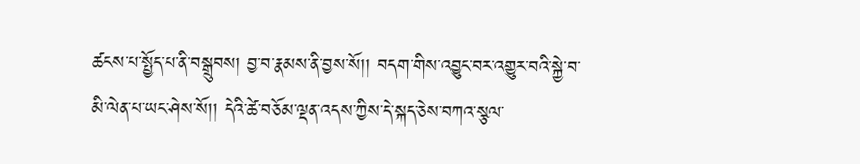ཚངས་པ་སྤྱོད་པ་ནི་བསྒྲུབས། བྱ་བ་རྣམས་ནི་བྱས་སོ།། བདག་གིས་འབྱུང་བར་འགྱུར་བའི་སྐྱེ་བ་མི་ལེན་པ་ཡང་ཤེས་སོ།། དེའི་ཚེ་བཅོམ་ལྡན་འདས་ཀྱིས་དེ་སྐད་ཅེས་བཀའ་སྩལ་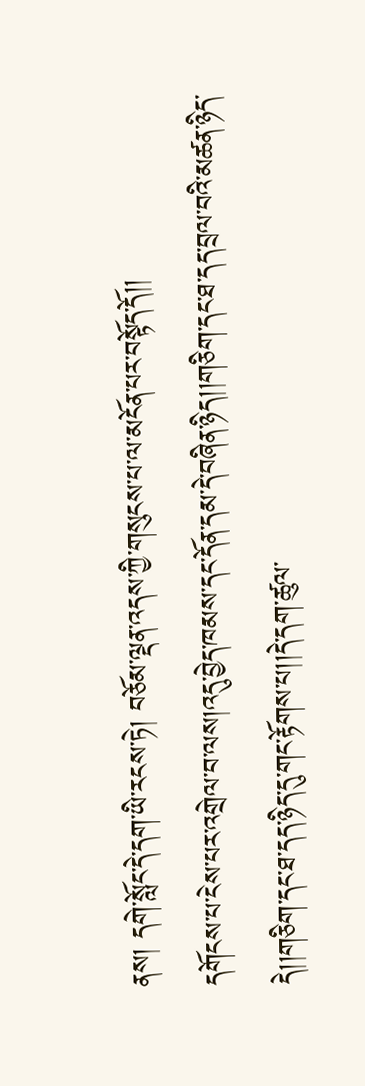ནས། དགེ་སློང་དེ་དག་ཡི་རངས་ཏེ། བཅོམ་ལྡན་འདས་ཀྱི་གསུངས་པ་ལ་མངོན་པར་བསྟོད་དོ།།
དགོངས་པ་ངེས་པར་འགྲེལ་བ་ལས།འདུ་བྱེད་ཁམས་དང་དོན་དམ་དེ་བཞིན་ཉིད།།གཅིག་དང་ཐ་དད་བྲལ་བའི་མཚན་ཉིད་དེ།།གཅིག་དང་ཐ་དད་ཉིད་དུ་གང་རྟོགས་པ།།དེ་དག་ཚུལ་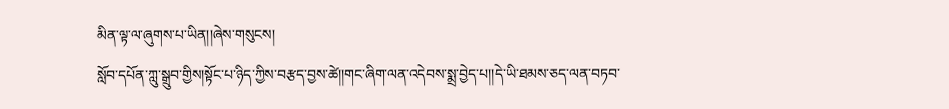མིན་ལྟ་ལ་ཞུགས་པ་ཡིན།།ཞེས་གསུངས།
སློབ་དཔོན་ཀླུ་སྒྲུབ་གྱིས།སྟོང་པ་ཉིད་ཀྱིས་བརྩད་བྱས་ཚེ།།གང་ཞིག་ལན་འདེབས་སྨྲ་བྱེད་པ།།དེ་ཡི་ཐམས་ཅད་ལན་བཏབ་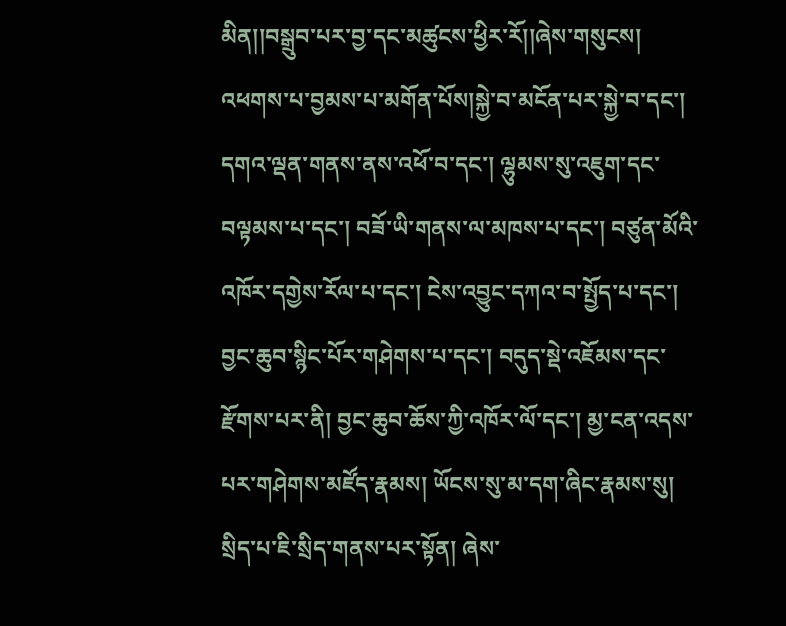མིན།།བསྒྲུབ་པར་བྱ་དང་མཚུངས་ཕྱིར་རོ།།ཞེས་གསུངས།
འཕགས་པ་བྱམས་པ་མགོན་པོས།སྐྱེ་བ་མངོན་པར་སྐྱེ་བ་དང་། དགའ་ལྡན་གནས་ནས་འཕོ་བ་དང་། ལྷུམས་སུ་འཇུག་དང་བལྟམས་པ་དང་། བཟོ་ཡི་གནས་ལ་མཁས་པ་དང་། བཙུན་མོའི་འཁོར་དགྱེས་རོལ་པ་དང་། ངེས་འབྱུང་དཀའ་བ་སྤྱོད་པ་དང་། བྱང་ཆུབ་སྙིང་པོར་གཤེགས་པ་དང་། བདུད་སྡེ་འཇོམས་དང་རྫོགས་པར་ནི། བྱང་ཆུབ་ཆོས་ཀྱི་འཁོར་ལོ་དང་། མྱ་ངན་འདས་པར་གཤེགས་མཛོད་རྣམས། ཡོངས་སུ་མ་དག་ཞིང་རྣམས་སུ། སྲིད་པ་ཇི་སྲིད་གནས་པར་སྟོན། ཞེས་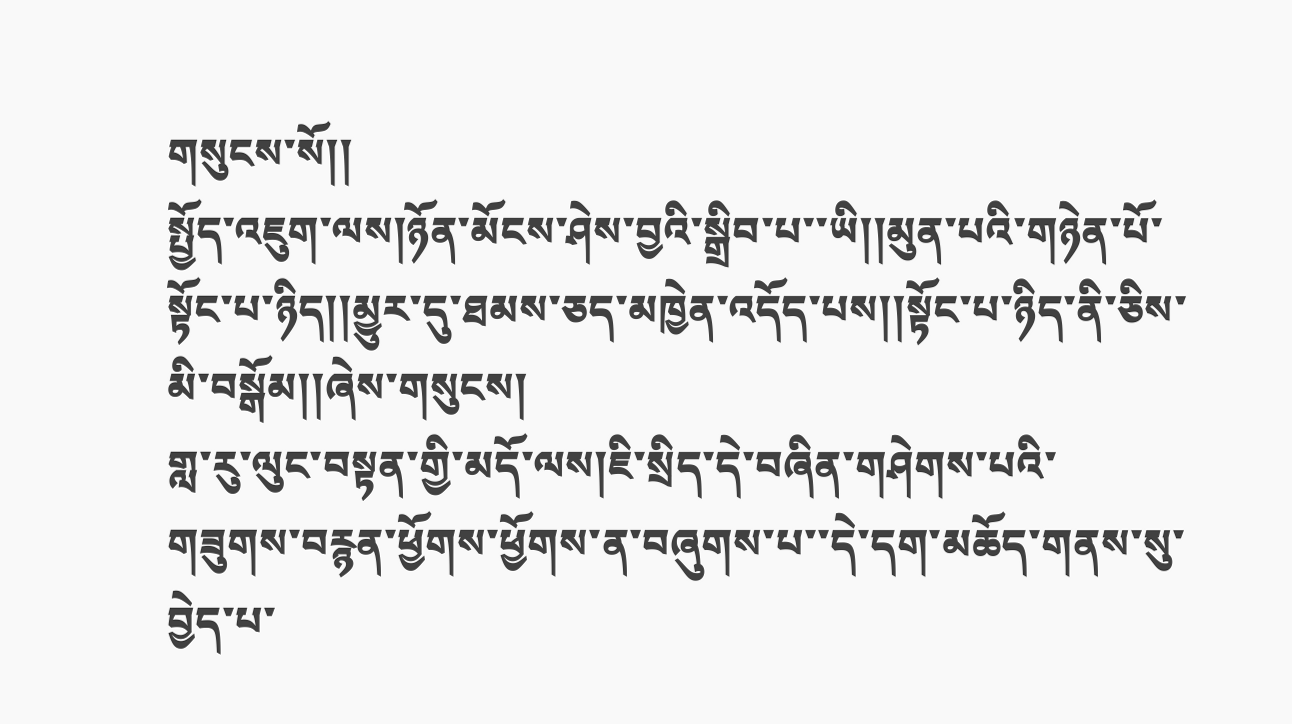གསུངས་སོ།།
སྤྱོད་འཇུག་ལས།ཉོན་མོངས་ཤེས་བྱའི་སྒྲིབ་པ་་ཡི།།མུན་པའི་གཉེན་པོ་སྟོང་པ་ཉིད།།མྱུར་དུ་ཐམས་ཅད་མཁྱེན་འདོད་པས།།སྟོང་པ་ཉིད་ནི་ཅིས་མི་བསྒོམ།།ཞེས་གསུངས།
གླ་རུ་ལུང་བསྟན་གྱི་མདོ་ལས།ཇི་སྲིད་དེ་བཞིན་གཤེགས་པའི་གཟུགས་བརྙན་ཕྱོགས་ཕྱོགས་ན་བཞུགས་པ་་དེ་དག་མཆོད་གནས་སུ་བྱེད་པ་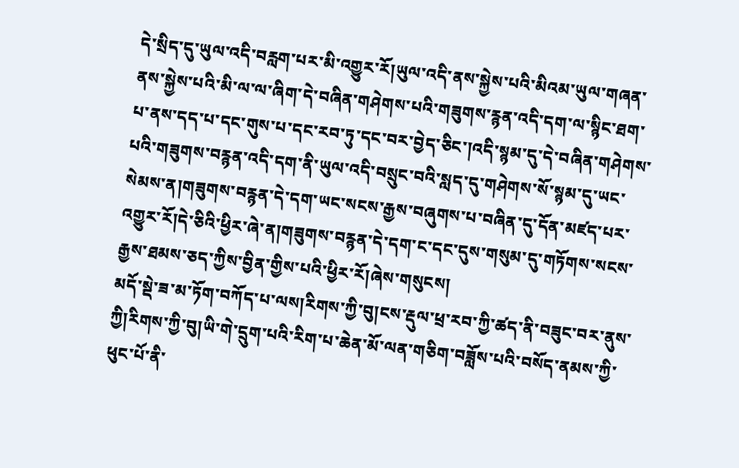དེ་སྲིད་དུ་ཡུལ་འདི་བརླག་པར་མི་འགྱུར་རོ།ཡུལ་འདི་ནས་སྐྱེས་པའི་མིའམ་ཡུལ་གཞན་ནས་སྐྱེས་པའི་མི་ལ་ལ་ཞིག་དེ་བཞིན་གཤེགས་པའི་གཟུགས་རྙན་འདི་དག་ལ་སྙིང་ཐག་པ་ནས་དད་པ་དང་གུས་པ་དང་རབ་ཏུ་དང་བར་བྱེད་ཅིང་།འདི་སྙམ་དུ་དེ་བཞིན་གཤེགས་པའི་གཟུགས་བརྙན་འདི་དག་ནི་ཡུལ་འདི་བསྲུང་བའི་སླད་དུ་གཤེགས་སོ་སྙམ་དུ་ཡང་སེམས་ན།གཟུགས་བརྙན་དེ་དག་ཡང་སངས་རྒྱས་བཞུགས་པ་བཞིན་དུ་དོན་མཛད་པར་འགྱུར་རོ།དེ་ཅིའི་ཕྱིར་ཞེ་ན།གཟུགས་བརྙན་དེ་དག་ང་དང་དུས་གསུམ་དུ་གཏོགས་སངས་རྒྱས་ཐམས་ཅད་ཀྱིས་བྱིན་གྱིས་པའི་ཕྱིར་རོ།ཞེས་གསུངས།
མདོ་སྡེ་ཟ་མ་ཏོག་བཀོད་པ་ལས།རིགས་ཀྱི་བུ།ངས་རྡུལ་ཕྲ་རབ་ཀྱི་ཚད་ནི་བཟུང་བར་ནུས་ཀྱི།རིགས་ཀྱི་བུ།ཡི་གེ་དྲུག་པའི་རིག་པ་ཆེན་མོ་ལན་གཅིག་བཟློས་པའི་བསོད་ནམས་ཀྱི་ཕུང་པོ་ནི་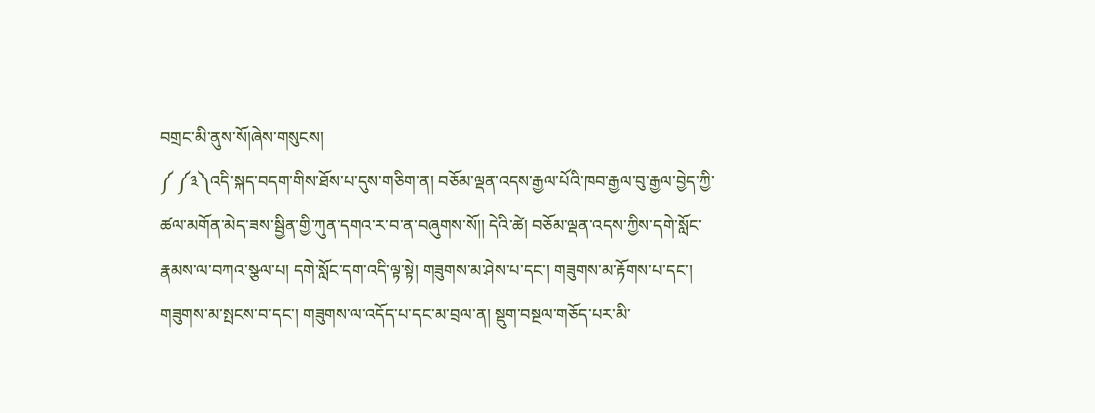བགྲང་མི་ནུས་སོ།ཞེས་གསུངས།
༼ ༼༣༽འདི་སྐད་བདག་གིས་ཐོས་པ་དུས་གཅིག་ན། བཅོམ་ལྡན་འདས་རྒྱལ་པོའི་ཁབ་རྒྱལ་བུ་རྒྱལ་བྱེད་ཀྱི་ཚལ་མགོན་མེད་ཟས་སྦྱིན་གྱི་ཀུན་དགའ་ར་བ་ན་བཞུགས་སོ།། དེའི་ཚེ། བཅོམ་ལྡན་འདས་ཀྱིས་དགེ་སློང་རྣམས་ལ་བཀའ་སྩལ་པ། དགེ་སློང་དག་འདི་ལྟ་སྟེ། གཟུགས་མ་ཤེས་པ་དང་། གཟུགས་མ་རྟོགས་པ་དང་། གཟུགས་མ་སྤངས་བ་དང་། གཟུགས་ལ་འདོད་པ་དང་མ་བྲལ་ན། སྡུག་བསྔལ་གཅོད་པར་མི་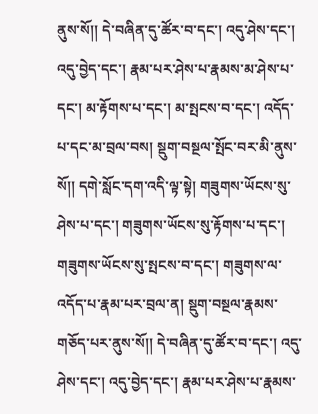ནུས་སོ།། དེ་བཞིན་དུ་ཚོར་བ་དང་། འདུ་ཤེས་དང་། འདུ་བྱེད་དང་། རྣམ་པར་ཤེས་པ་རྣམས་མ་ཤེས་པ་དང་། མ་རྟོགས་པ་དང་། མ་སྤངས་བ་དང་། འདོད་པ་དང་མ་བྲལ་བས། སྡུག་བསྔལ་སྤོང་བར་མི་ནུས་སོ།། དགེ་སློང་དག་འདི་ལྟ་སྟེ། གཟུགས་ཡོངས་སུ་ཤེས་པ་དང་། གཟུགས་ཡོངས་སུ་རྟོགས་པ་དང་། གཟུགས་ཡོངས་སུ་སྤངས་བ་དང་། གཟུགས་ལ་འདོད་པ་རྣམ་པར་བྲལ་ན། སྡུག་བསྔལ་རྣམས་གཅོད་པར་ནུས་སོ།། དེ་བཞིན་དུ་ཚོར་བ་དང་། འདུ་ཤེས་དང་། འདུ་བྱེད་དང་། རྣམ་པར་ཤེས་པ་རྣམས་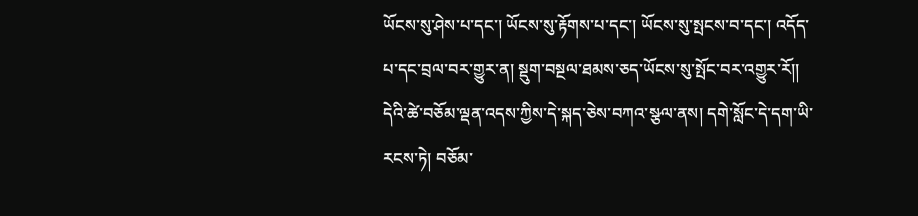ཡོངས་སུ་ཤེས་པ་དང་། ཡོངས་སུ་རྟོགས་པ་དང་། ཡོངས་སུ་སྤངས་བ་དང་། འདོད་པ་དང་བྲལ་བར་གྱུར་ན། སྡུག་བསྔལ་ཐམས་ཅད་ཡོངས་སུ་སྤོང་བར་འགྱུར་རོ།། དེའི་ཚེ་བཅོམ་ལྡན་འདས་ཀྱིས་དེ་སྐད་ཅེས་བཀའ་སྩལ་ནས། དགེ་སློང་དེ་དག་ཡི་རངས་ཏེ། བཅོམ་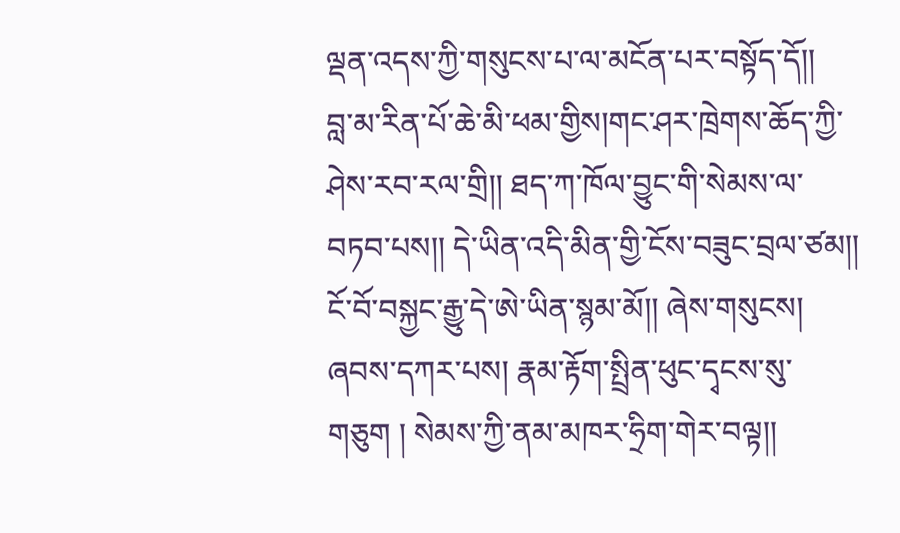ལྡན་འདས་ཀྱི་གསུངས་པ་ལ་མངོན་པར་བསྟོད་དོ།།
བླ་མ་རིན་པོ་ཆེ་མི་ཕམ་གྱིས།གང་ཤར་ཁྲེགས་ཆོད་ཀྱི་ཤེས་རབ་རལ་གྲི།། ཐད་ཀ་ཁོལ་བྱུང་གི་སེམས་ལ་བཏབ་པས།། དེ་ཡིན་འདི་མིན་གྱི་ངོས་བཟུང་བྲལ་ཙམ།། ངོ་བོ་བསྐྱང་རྒྱུ་དེ་ཨེ་ཡིན་སྙམ་མོ།། ཞེས་གསུངས།
ཞབས་དཀར་པས། རྣམ་རྟོག་སྤྲིན་ཕུང་དྭངས་སུ་གཅུག ། སེམས་ཀྱི་ནམ་མཁར་ཧྲིག་གེར་བལྟ།།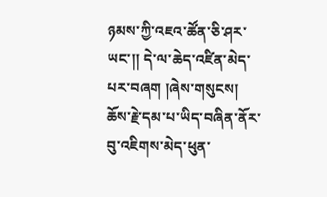ཉམས་ཀྱི་འཇའ་ཚོན་ཅི་ཤར་ཡང་།། དེ་ལ་ཆེད་འཛིན་མེད་པར་བཞག །ཞེས་གསུངས།
ཆོས་རྗེ་དམ་པ་ཡིད་བཞིན་ནོར་བུ་འཇིགས་མེད་ཕུན་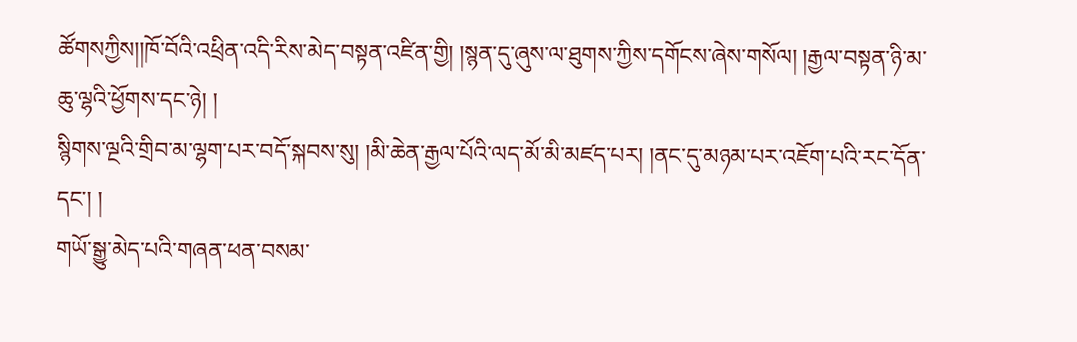ཚོགསཀྱིས།།ཁོ་བོའི་འཕྲིན་འདི་རིས་མེད་བསྟན་འཛིན་གྱི། །སྙན་དུ་ཞུས་ལ་ཐུགས་ཀྱིས་དགོངས་ཞེས་གསོལ། །རྒྱལ་བསྟན་ཉི་མ་ཆུ་ལྷའི་ཕྱོགས་དང་ཉེ། །
སྙིགས་ལྔའི་གྲིབ་མ་ལྷག་པར་བདོ་སྐབས་སུ། །མི་ཆེན་རྒྱལ་པོའི་ལད་མོ་མི་མཛད་པར། །ནང་དུ་མཉམ་པར་འཇོག་པའི་རང་དོན་དང་། །
གཡོ་སྒྱུ་མེད་པའི་གཞན་ཕན་བསམ་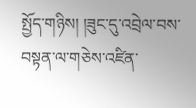སྤྱོད་གཉིས། །ཟུང་དུ་འབྲེལ་བས་བསྟན་ལ་གཅེས་འཛིན་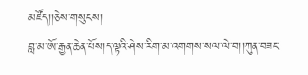མཛོད།།ཅེས་གསུངས།
བླ་མ་ཨོ་རྒྱན་ཆེན་པོས།ད་ལྟའི་ཤེས་རིག་མ་འགགས་སལ་ལེ་བ།།ཀུན་བཟང་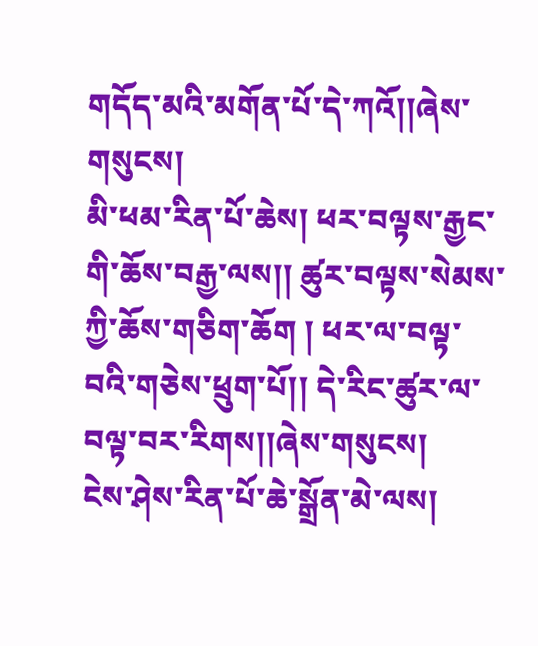གདོད་མའི་མགོན་པོ་དེ་ཀའོ།།ཞེས་གསུངས།
མི་ཕམ་རིན་པོ་ཆེས། ཕར་བལྟས་རྒྱང་གི་ཆོས་བརྒྱ་ལས།། ཚུར་བལྟས་སེམས་ཀྱི་ཆོས་གཅིག་ཆོག ། ཕར་ལ་བལྟ་བའི་གཅེས་ཕྲུག་པོ།། དེ་རིང་ཚུར་ལ་བལྟ་བར་རིགས།།ཞེས་གསུངས།
ངེས་ཤེས་རིན་པོ་ཆེ་སྒྲོན་མེ་ལས།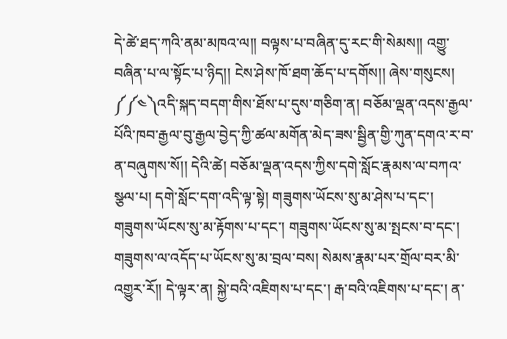དེ་ཚེ་ཐད་ཀའི་ནམ་མཁའ་ལ།། བལྟས་པ་བཞིན་དུ་རང་གི་སེམས།། འགྱུ་བཞིན་པ་ལ་སྟོང་པ་ཉིད།། ངེས་ཤེས་ཁོ་ཐག་ཆོད་པ་དགོས།། ཞེས་གསུངས།
༼༼༤༽འདི་སྐད་བདག་གིས་ཐོས་པ་དུས་གཅིག་ན། བཅོམ་ལྡན་འདས་རྒྱལ་པོའི་ཁབ་རྒྱལ་བུ་རྒྱལ་བྱེད་ཀྱི་ཚལ་མགོན་མེད་ཟས་སྦྱིན་གྱི་ཀུན་དགའ་ར་བ་ན་བཞུགས་སོ།། དེའི་ཚེ། བཅོམ་ལྡན་འདས་ཀྱིས་དགེ་སློང་རྣམས་ལ་བཀའ་སྩལ་པ། དགེ་སློང་དག་འདི་ལྟ་སྟེ། གཟུགས་ཡོངས་སུ་མ་ཤེས་པ་དང་། གཟུགས་ཡོངས་སུ་མ་རྟོགས་པ་དང་། གཟུགས་ཡོངས་སུ་མ་སྤངས་བ་དང་། གཟུགས་ལ་འདོད་པ་ཡོངས་སུ་མ་བྲལ་བས། སེམས་རྣམ་པར་གྲོལ་བར་མི་འགྱུར་རོ།། དེ་ལྟར་ན། སྐྱེ་བའི་འཇིགས་པ་དང་། རྒ་བའི་འཇིགས་པ་དང་། ན་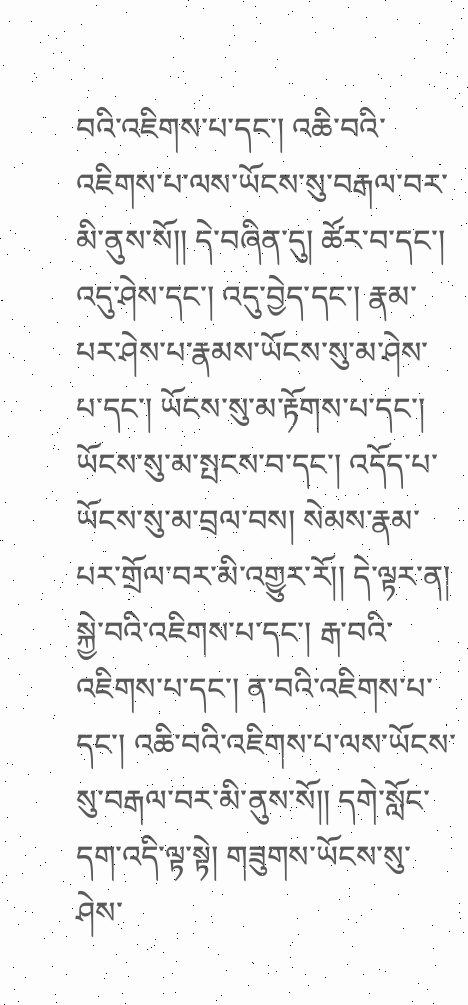བའི་འཇིགས་པ་དང་། འཆི་བའི་འཇིགས་པ་ལས་ཡོངས་སུ་བརྒལ་བར་མི་ནུས་སོ།། དེ་བཞིན་དུ། ཚོར་བ་དང་། འདུ་ཤེས་དང་། འདུ་བྱེད་དང་། རྣམ་པར་ཤེས་པ་རྣམས་ཡོངས་སུ་མ་ཤེས་པ་དང་། ཡོངས་སུ་མ་རྟོགས་པ་དང་། ཡོངས་སུ་མ་སྤངས་བ་དང་། འདོད་པ་ཡོངས་སུ་མ་བྲལ་བས། སེམས་རྣམ་པར་གྲོལ་བར་མི་འགྱུར་རོ།། དེ་ལྟར་ན། སྐྱེ་བའི་འཇིགས་པ་དང་། རྒ་བའི་འཇིགས་པ་དང་། ན་བའི་འཇིགས་པ་དང་། འཆི་བའི་འཇིགས་པ་ལས་ཡོངས་སུ་བརྒལ་བར་མི་ནུས་སོ།། དགེ་སློང་དག་འདི་ལྟ་སྟེ། གཟུགས་ཡོངས་སུ་ཤེས་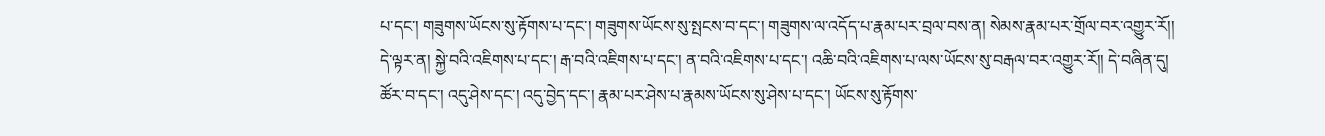པ་དང་། གཟུགས་ཡོངས་སུ་རྟོགས་པ་དང་། གཟུགས་ཡོངས་སུ་སྤངས་བ་དང་། གཟུགས་ལ་འདོད་པ་རྣམ་པར་བྲལ་བས་ན། སེམས་རྣམ་པར་གྲོལ་བར་འགྱུར་རོ།། དེ་ལྟར་ན། སྐྱེ་བའི་འཇིགས་པ་དང་། རྒ་བའི་འཇིགས་པ་དང་། ན་བའི་འཇིགས་པ་དང་། འཆི་བའི་འཇིགས་པ་ལས་ཡོངས་སུ་བརྒལ་བར་འགྱུར་རོ།། དེ་བཞིན་དུ། ཚོར་བ་དང་། འདུ་ཤེས་དང་། འདུ་བྱེད་དང་། རྣམ་པར་ཤེས་པ་རྣམས་ཡོངས་སུ་ཤེས་པ་དང་། ཡོངས་སུ་རྟོགས་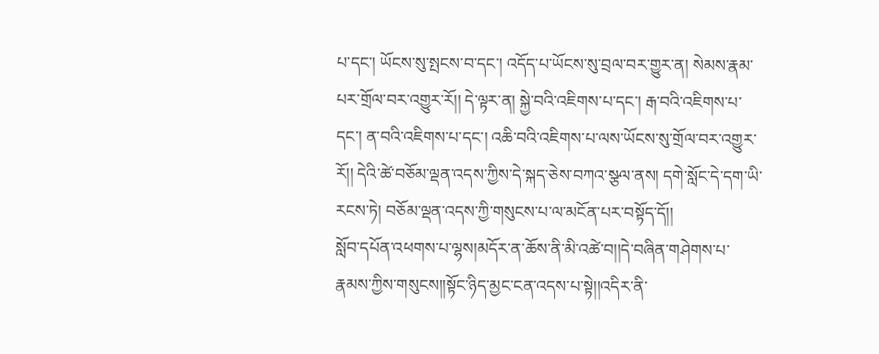པ་དང་། ཡོངས་སུ་སྤངས་བ་དང་། འདོད་པ་ཡོངས་སུ་བྲལ་བར་གྱུར་ན། སེམས་རྣམ་པར་གྲོལ་བར་འགྱུར་རོ།། དེ་ལྟར་ན། སྐྱེ་བའི་འཇིགས་པ་དང་། རྒ་བའི་འཇིགས་པ་དང་། ན་བའི་འཇིགས་པ་དང་། འཆི་བའི་འཇིགས་པ་ལས་ཡོངས་སུ་གྲོལ་བར་འགྱུར་རོ།། དེའི་ཚེ་བཅོམ་ལྡན་འདས་ཀྱིས་དེ་སྐད་ཅེས་བཀའ་སྩལ་ནས། དགེ་སློང་དེ་དག་ཡི་རངས་ཏེ། བཅོམ་ལྡན་འདས་ཀྱི་གསུངས་པ་ལ་མངོན་པར་བསྟོད་དོ།།
སློབ་དཔོན་འཕགས་པ་ལྷས།མདོར་ན་ཆོས་ནི་མི་འཚེ་བ།།དེ་བཞིན་གཤེགས་པ་རྣམས་ཀྱིས་གསུངས།།སྟོང་ཉིད་མྱང་ངན་འདས་པ་སྟེ།།འདིར་ནི་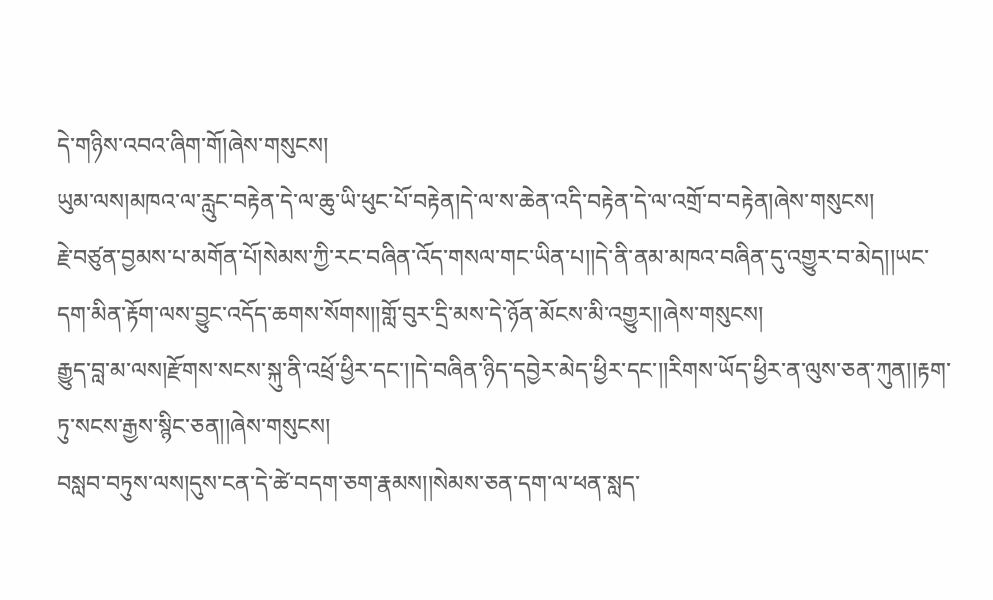དེ་གཉིས་འབའ་ཞིག་གོ།ཞེས་གསུངས།
ཡུམ་ལས།མཁའ་ལ་རླུང་བརྟེན་དེ་ལ་ཆུ་ཡི་ཕུང་པོ་བརྟེན།དེ་ལ་ས་ཆེན་འདི་བརྟེན་དེ་ལ་འགྲོ་བ་བརྟེན།ཞེས་གསུངས།
རྗེ་བཙུན་བྱམས་པ་མགོན་པོ།སེམས་ཀྱི་རང་བཞིན་འོད་གསལ་གང་ཡིན་པ།།དེ་ནི་ནམ་མཁའ་བཞིན་དུ་འགྱུར་བ་མེད།།ཡང་དག་མིན་རྟོག་ལས་བྱུང་འདོད་ཆགས་སོགས།།གློ་བུར་དྲི་མས་དེ་ཉོན་མོངས་མི་འགྱུར།།ཞེས་གསུངས།
རྒྱུད་བླ་མ་ལས།རྫོགས་སངས་སྐུ་ནི་འཕྲོ་ཕྱིར་དང་།།དེ་བཞིན་ཉིད་དབྱེར་མེད་ཕྱིར་དང་།།རིགས་ཡོད་ཕྱིར་ན་ལུས་ཅན་ཀུན།།རྟག་ཏུ་སངས་རྒྱས་སྙིང་ཅན།།ཞེས་གསུངས།
བསླབ་བཏུས་ལས།དུས་ངན་དེ་ཚེ་བདག་ཅག་རྣམས།།སེམས་ཅན་དག་ལ་ཕན་སླད་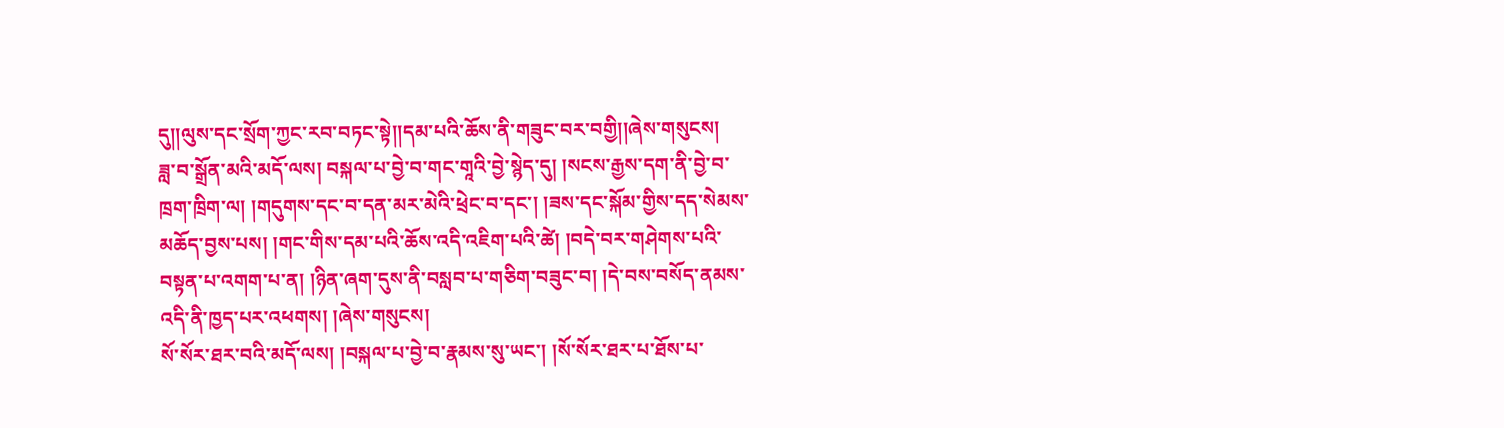དུ།།ལུས་དང་སྲོག་ཀྱང་རབ་བཏང་སྟེ།།དམ་པའི་ཆོས་ནི་གཟུང་བར་བགྱི།།ཞེས་གསུངས།
ཟླ་བ་སྒྲོན་མའི་མདོ་ལས། བསྐལ་པ་བྱེ་བ་གང་གཱའི་བྱེ་སྙེད་དུ། །སངས་རྒྱས་དག་ནི་བྱེ་བ་ཁྲག་ཁྲིག་ལ། །གདུགས་དང་བ་དན་མར་མེའི་ཕྲེང་བ་དང་། །ཟས་དང་སྐོམ་གྱིས་དད་སེམས་མཆོད་བྱས་པས། །གང་གིས་དམ་པའི་ཆོས་འདི་འཇིག་པའི་ཚེ། །བདེ་བར་གཤེགས་པའི་བསྟན་པ་འགག་པ་ན། །ཉིན་ཞག་དུས་ནི་བསླབ་པ་གཅིག་བཟུང་བ། །དེ་བས་བསོད་ནམས་འདི་ནི་ཁྱད་པར་འཕགས། །ཞེས་གསུངས།
སོ་སོར་ཐར་བའི་མདོ་ལས། །བསྐལ་པ་བྱེ་བ་རྣམས་སུ་ཡང་། །སོ་སོར་ཐར་པ་ཐོས་པ་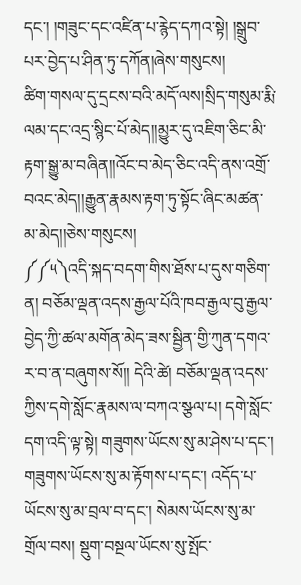དང་། །གཟུང་དང་འཛིན་པ་རྙེད་དཀའ་སྟེ། །སྒྲུབ་པར་བྱེད་པ་ཤིན་ཏུ་དཀོན།ཞེས་གསུངས།
ཚིག་གསལ་དུ་དྲངས་བའི་མདོ་ལས།སྲིད་གསུམ་རྨི་ལམ་དང་འདྲ་སྙིང་པོ་མེད།།མྱུར་དུ་འཇིག་ཅིང་མི་རྟག་སྒྱུ་མ་བཞིན།།འོང་བ་མེད་ཅིང་འདི་ནས་འགྲོ་བའང་མེད།།རྒྱུན་རྣམས་རྟག་ཏུ་སྟོང་ཞིང་མཚན་མ་མེད།།ཅེས་གསུངས།
༼༼༥༽འདི་སྐད་བདག་གིས་ཐོས་པ་དུས་གཅིག་ན། བཅོམ་ལྡན་འདས་རྒྱལ་པོའི་ཁབ་རྒྱལ་བུ་རྒྱལ་བྱེད་ཀྱི་ཚལ་མགོན་མེད་ཟས་སྦྱིན་གྱི་ཀུན་དགའ་ར་བ་ན་བཞུགས་སོ།། དེའི་ཚེ། བཅོམ་ལྡན་འདས་ཀྱིས་དགེ་སློང་རྣམས་ལ་བཀའ་སྩལ་པ། དགེ་སློང་དག་འདི་ལྟ་སྟེ། གཟུགས་ཡོངས་སུ་མ་ཤེས་པ་དང་། གཟུགས་ཡོངས་སུ་མ་རྟོགས་པ་དང་། འདོད་པ་ཡོངས་སུ་མ་བྲལ་བ་དང་། སེམས་ཡོངས་སུ་མ་གྲོལ་བས། སྡུག་བསྔལ་ཡོངས་སུ་སྤོང་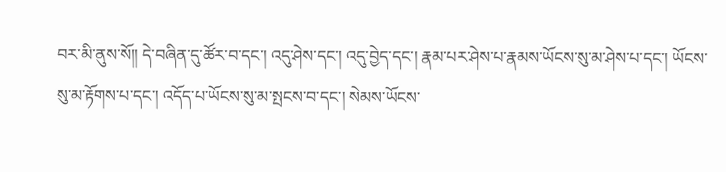བར་མི་ནུས་སོ།། དེ་བཞིན་དུ་ཚོར་བ་དང་། འདུ་ཤེས་དང་། འདུ་བྱེད་དང་། རྣམ་པར་ཤེས་པ་རྣམས་ཡོངས་སུ་མ་ཤེས་པ་དང་། ཡོངས་སུ་མ་རྟོགས་པ་དང་། འདོད་པ་ཡོངས་སུ་མ་སྤངས་བ་དང་། སེམས་ཡོངས་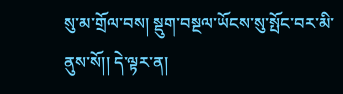སུ་མ་གྲོལ་བས། སྡུག་བསྔལ་ཡོངས་སུ་སྤོང་བར་མི་ནུས་སོ།། དེ་ལྟར་ན།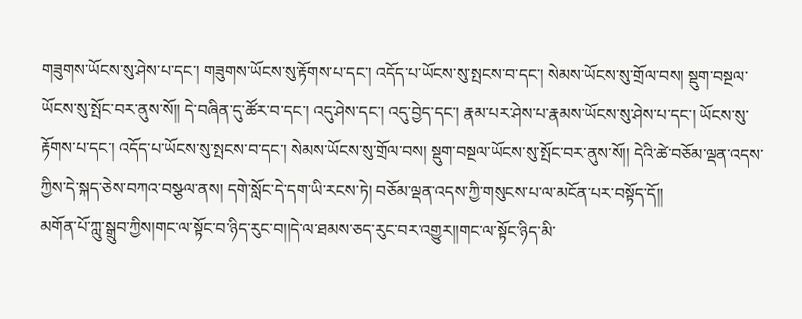གཟུགས་ཡོངས་སུ་ཤེས་པ་དང་། གཟུགས་ཡོངས་སུ་རྟོགས་པ་དང་། འདོད་པ་ཡོངས་སུ་སྤངས་བ་དང་། སེམས་ཡོངས་སུ་གྲོལ་བས། སྡུག་བསྔལ་ཡོངས་སུ་སྤོང་བར་ནུས་སོ།། དེ་བཞིན་དུ་ཚོར་བ་དང་། འདུ་ཤེས་དང་། འདུ་བྱེད་དང་། རྣམ་པར་ཤེས་པ་རྣམས་ཡོངས་སུ་ཤེས་པ་དང་། ཡོངས་སུ་རྟོགས་པ་དང་། འདོད་པ་ཡོངས་སུ་སྤངས་བ་དང་། སེམས་ཡོངས་སུ་གྲོལ་བས། སྡུག་བསྔལ་ཡོངས་སུ་སྤོང་བར་ནུས་སོ།། དེའི་ཚེ་བཅོམ་ལྡན་འདས་ཀྱིས་དེ་སྐད་ཅེས་བཀའ་བསྩལ་ནས། དགེ་སློང་དེ་དག་ཡི་རངས་ཏེ། བཅོམ་ལྡན་འདས་ཀྱི་གསུངས་པ་ལ་མངོན་པར་བསྟོད་དོ།།
མགོན་པོ་ཀླུ་སྒྲུབ་ཀྱིས།གང་ལ་སྟོང་བ་ཉིད་རུང་བ།།དེ་ལ་ཐམས་ཅད་རུང་བར་འགྱུར།།གང་ལ་སྟོང་ཉིད་མི་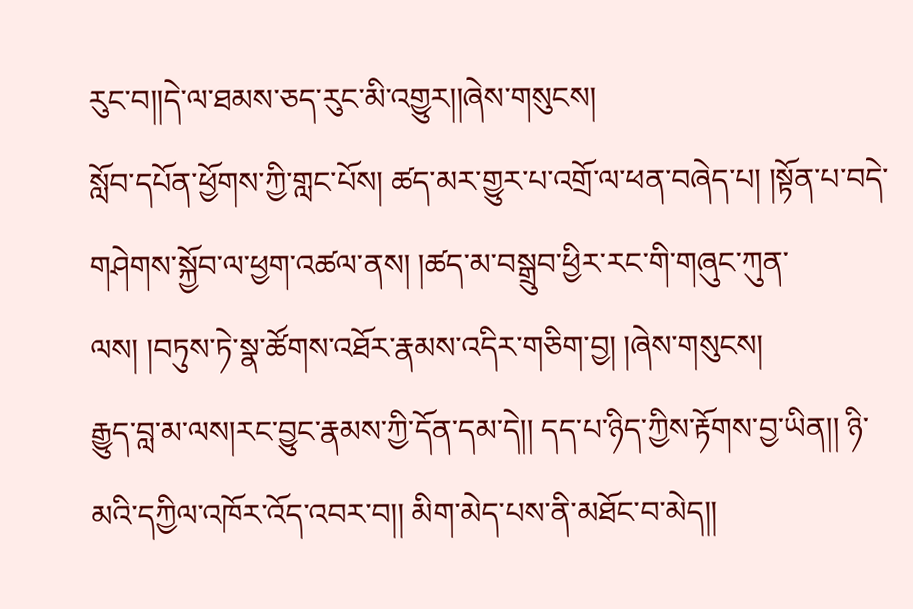རུང་བ།།དེ་ལ་ཐམས་ཅད་རུང་མི་འགྱུར།།ཞེས་གསུངས།
སློབ་དཔོན་ཕྱོགས་ཀྱི་གླང་པོས། ཚད་མར་གྱུར་པ་འགྲོ་ལ་ཕན་བཞེད་པ། །སྟོན་པ་བདེ་གཤེགས་སྐྱོབ་ལ་ཕྱག་འཚལ་ནས། །ཚད་མ་བསྒྲུབ་ཕྱིར་རང་གི་གཞུང་ཀུན་ལས། །བཏུས་ཏེ་སྣ་ཚོགས་འཐོར་རྣམས་འདིར་གཅིག་བྱ། །ཞེས་གསུངས།
རྒྱུད་བླ་མ་ལས།རང་བྱུང་རྣམས་ཀྱི་དོན་དམ་དེ།། དད་པ་ཉིད་ཀྱིས་རྟོགས་བྱ་ཡིན།། ཉི་མའི་དཀྱིལ་འཁོར་འོད་འབར་བ།། མིག་མེད་པས་ནི་མཐོང་བ་མེད།།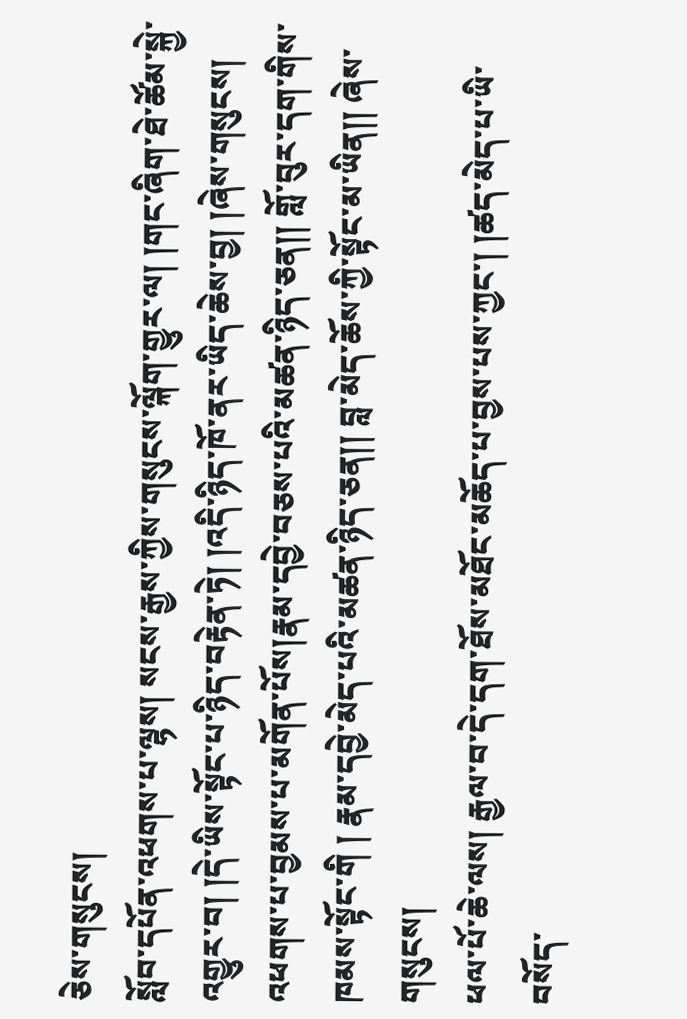ཅེས་གསུངས།
སློབ་དཔོན་འཕགས་པ་ལྷས། སངས་རྒྱས་ཀྱིས་གསུངས་ལྐོག་གྱུར་ལ། །གང་ཞིག་ཐེ་ཚོམ་སྐྱེ་འགྱུར་བ། །དེ་ཡིས་སྟོང་པ་ཉིད་བརྟེན་ཏེ། །འདི་ཉིད་ཁོ་ནར་ཡིད་ཆེས་བྱ། །ཞེས་གསུངས།
འཕགས་པ་བྱམས་པ་མགོན་པོས།རྣམ་དབྱེ་བཅས་པའི་མཚན་ཉིད་ཅན།། གློ་བུར་དག་གིས་ཁམས་སྟོང་གི ། རྣམ་དབྱེ་མེད་པའི་མཚན་ཉིད་ཅན།། བླ་མེད་ཆོས་ཀྱི་སྟོང་མ་ཡིན།། ཞེས་གསུངས།
ཕལ་པོ་ཆེ་ལས། རྒྱལ་བ་དེ་དག་ཐོས་མཐོང་མཆོད་པ་བྱས་པས་ཀྱང་། །ཚད་མེད་པ་ཡི་བསོད་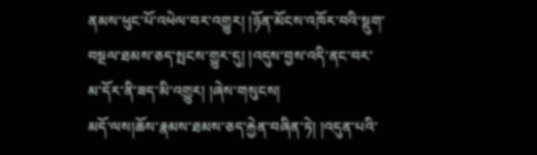ནམས་ཕུང་པོ་འཕེལ་བར་འགྱུར། །ཉོན་མོངས་འཁོར་བའི་སྡུག་བསྔལ་ཐམས་ཅད་སྤངས་གྱུར་དུ། །འདུས་བྱས་འདི་ནང་བར་མ་དོར་ནི་ཟད་མི་འགྱུར། །ཞེས་གསུངས།
མདོ་ལས།ཆོས་རྣམས་ཐམས་ཅད་རྐྱེན་བཞིན་ཏེ། །འདུན་པའི་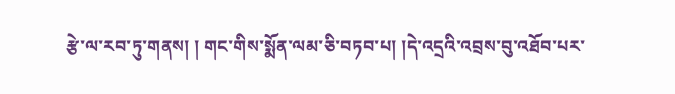རྩེ་ལ་རབ་ཏུ་གནས། ། གང་གིས་སྨོན་ལམ་ཅི་བཏབ་པ། །དེ་འདྲའི་འབྲས་བུ་འཐོབ་པར་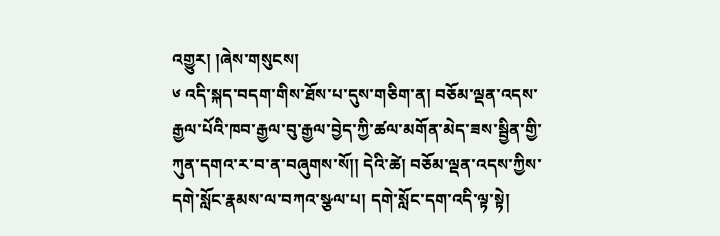འགྱུར། །ཞེས་གསུངས།
༦ འདི་སྐད་བདག་གིས་ཐོས་པ་དུས་གཅིག་ན། བཅོམ་ལྡན་འདས་རྒྱལ་པོའི་ཁབ་རྒྱལ་བུ་རྒྱལ་བྱེད་ཀྱི་ཚལ་མགོན་མེད་ཟས་སྦྱིན་གྱི་ཀུན་དགའ་ར་བ་ན་བཞུགས་སོ།། དེའི་ཚེ། བཅོམ་ལྡན་འདས་ཀྱིས་དགེ་སློང་རྣམས་ལ་བཀའ་སྩལ་པ། དགེ་སློང་དག་འདི་ལྟ་སྟེ།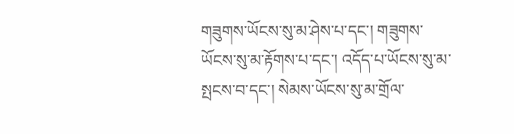གཟུགས་ཡོངས་སུ་མ་ཤེས་པ་དང་། གཟུགས་ཡོངས་སུ་མ་རྟོགས་པ་དང་། འདོད་པ་ཡོངས་སུ་མ་སྤངས་བ་དང་། སེམས་ཡོངས་སུ་མ་གྲོལ་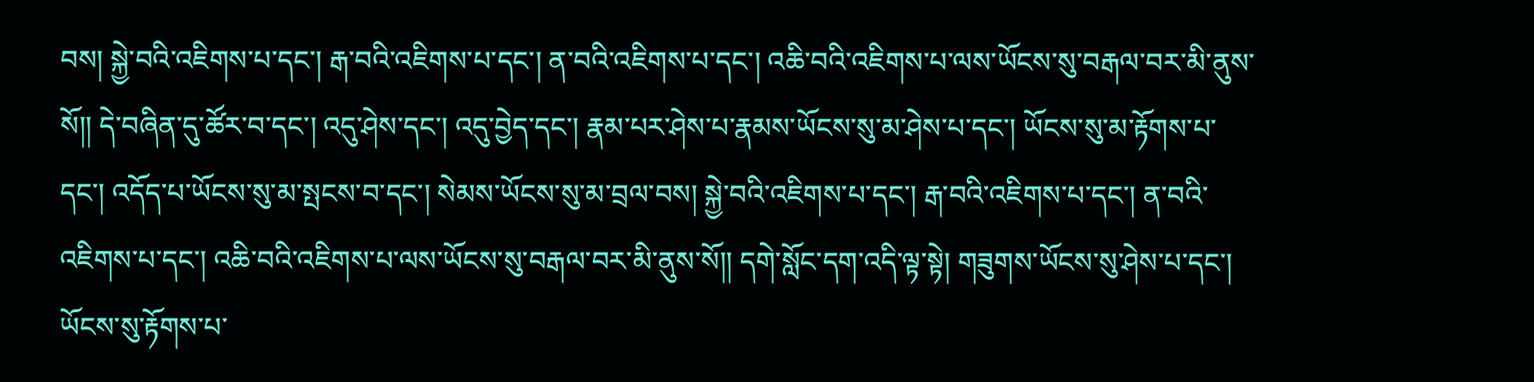བས། སྐྱེ་བའི་འཇིགས་པ་དང་། རྒ་བའི་འཇིགས་པ་དང་། ན་བའི་འཇིགས་པ་དང་། འཆི་བའི་འཇིགས་པ་ལས་ཡོངས་སུ་བརྒལ་བར་མི་ནུས་སོ།། དེ་བཞིན་དུ་ཚོར་བ་དང་། འདུ་ཤེས་དང་། འདུ་བྱེད་དང་། རྣམ་པར་ཤེས་པ་རྣམས་ཡོངས་སུ་མ་ཤེས་པ་དང་། ཡོངས་སུ་མ་རྟོགས་པ་དང་། འདོད་པ་ཡོངས་སུ་མ་སྤངས་བ་དང་། སེམས་ཡོངས་སུ་མ་བྲལ་བས། སྐྱེ་བའི་འཇིགས་པ་དང་། རྒ་བའི་འཇིགས་པ་དང་། ན་བའི་འཇིགས་པ་དང་། འཆི་བའི་འཇིགས་པ་ལས་ཡོངས་སུ་བརྒལ་བར་མི་ནུས་སོ།། དགེ་སློང་དག་འདི་ལྟ་སྟེ། གཟུགས་ཡོངས་སུ་ཤེས་པ་དང་། ཡོངས་སུ་རྟོགས་པ་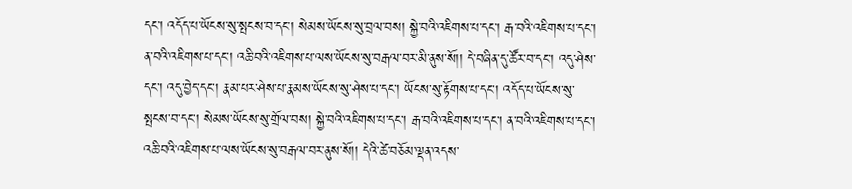དང་། འདོད་པ་ཡོངས་སུ་སྤངས་བ་དང་། སེམས་ཡོངས་སུ་བྲལ་བས། སྐྱེ་བའི་འཇིགས་པ་དང་། རྒ་བའི་འཇིགས་པ་དང་། ན་བའི་འཇིགས་པ་དང་། འཆི་བའི་འཇིགས་པ་ལས་ཡོངས་སུ་བརྒལ་བར་མི་ནུས་སོ།། དེ་བཞིན་དུ་ཚོར་བ་དང་། འདུ་ཤེས་དང་། འདུ་བྱེད་དང་། རྣམ་པར་ཤེས་པ་རྣམས་ཡོངས་སུ་ཤེས་པ་དང་། ཡོངས་སུ་རྟོགས་པ་དང་། འདོད་པ་ཡོངས་སུ་སྤངས་བ་དང་། སེམས་ཡོངས་སུ་གྲོལ་བས། སྐྱེ་བའི་འཇིགས་པ་དང་། རྒ་བའི་འཇིགས་པ་དང་། ན་བའི་འཇིགས་པ་དང་། འཆི་བའི་འཇིགས་པ་ལས་ཡོངས་སུ་བརྒལ་བར་ནུས་སོ།། དེའི་ཚེ་བཅོམ་ལྡན་འདས་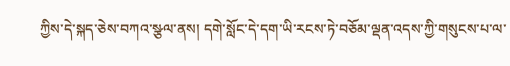ཀྱིས་དེ་སྐད་ཅེས་བཀའ་སྩལ་ནས། དགེ་སློང་དེ་དག་ཡི་རངས་ཏེ་བཅོམ་ལྡན་འདས་ཀྱི་གསུངས་པ་ལ་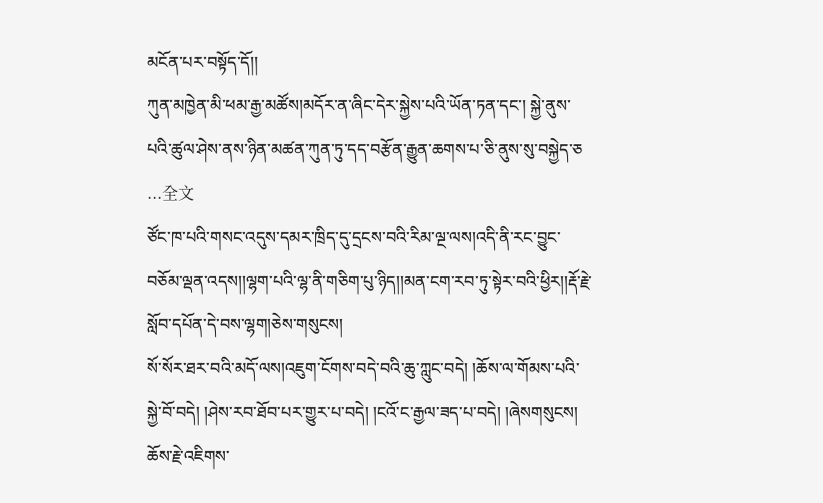མངོན་པར་བསྟོད་དོ།།
ཀུན་མཁྱེན་མི་ཕམ་རྒྱ་མཚོས།མདོར་ན་ཞིང་དེར་སྐྱེས་པའི་ཡོན་ཏན་དང་། སྐྱེ་ནུས་པའི་ཚུལ་ཤེས་ནས་ཉིན་མཚན་ཀུན་ཏུ་དད་བརྩོན་རྒྱུན་ཆགས་པ་ཅི་ནུས་སུ་བསྐྱེད་ཅ ...全文
ཙོང་ཁ་པའི་གསང་འདུས་དམར་ཁྲིད་དུ་དྲངས་བའི་རིམ་ལྔ་ལས།འདི་ནི་རང་བྱུང་བཅོམ་ལྡན་འདས།།ལྷག་པའི་ལྷ་ནི་གཅིག་པུ་ཉིད།།མན་ངག་རབ་ཏུ་སྟེར་བའི་ཕྱིར།།རྡོ་རྗེ་སློབ་དཔོན་དེ་བས་ལྷག།ཅེས་གསུངས།
སོ་སོར་ཐར་བའི་མདོ་ལས།འཇུག་ངོགས་བདེ་བའི་ཆུ་ཀླུང་བདེ། །ཆོས་ལ་གོམས་པའི་སྐྱེ་བོ་བདེ། །ཤེས་རབ་ཐོབ་པར་གྱུར་པ་བདེ། །ངའོ་ང་རྒྱལ་ཟད་པ་བདེ། །ཞེསགསུངས།
ཆོས་རྗེ་འཇིགས་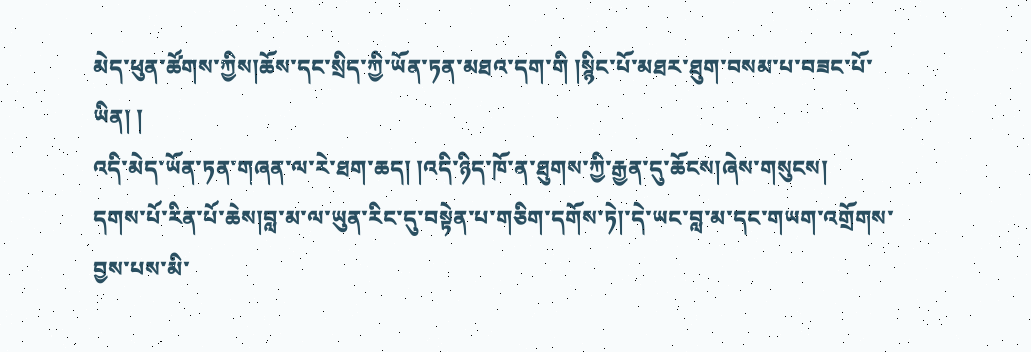མེད་ཕུན་ཚོགས་ཀྱིས།ཆོས་དང་སྲིད་ཀྱི་ཡོན་ཏན་མཐའ་དག་གི །སྙིང་པོ་མཐར་ཐུག་བསམ་པ་བཟང་པོ་ཡིན། །
འདི་མེད་ཡོན་ཏན་གཞན་ལ་རེ་ཐག་ཆད། །འདི་ཉིད་ཁོ་ན་ཐུགས་ཀྱི་རྒྱན་དུ་ཆོངས།ཞེས་གསུངས།
དགས་པོ་རིན་པོ་ཆེས།བླ་མ་ལ་ཡུན་རིང་དུ་བསྟེན་པ་གཅིག་དགོས་ཏེ།་དེ་ཡང་བླ་མ་དང་གཡག་འགྲོགས་བྱས་པས་མི་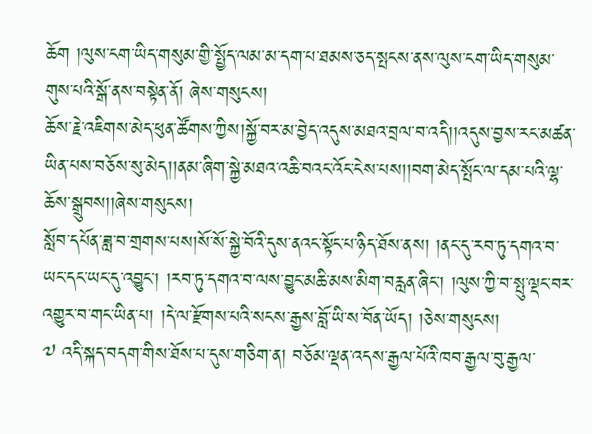ཆོག །ལུས་ངག་ཡིད་གསུམ་གྱི་སྤྱོད་ལམ་མ་དག་པ་ཐམས་ཅད་སྤངས་ནས་ལུས་ངག་ཡིད་གསུམ་གུས་པའི་སྒོ་ནས་བསྟེན་ནོ། ཞེས་གསུངས།
ཆོས་རྗེ་འཇིགས་མེད་ཕུན་ཚོགས་ཀྱིས།སྐྱོ་བར་མ་བྱེད་འདུས་མཐའ་བྲལ་བ་འདི།།འདུས་བྱས་རང་མཚན་ཡིན་པས་བཅོས་སུ་མེད།།ནམ་ཞིག་སྐྱེ་མཐའ་འཆི་བའང་འོང་ངེས་པས།།བག་མེད་སྤོང་ལ་དམ་པའི་ལྷ་ཆོས་སྒྲུབས།།ཞེས་གསུངས།
སློབ་དཔོན་ཟླ་བ་གྲགས་པས།སོ་སོ་སྐྱེ་བོའི་དུས་ནའང་སྟོང་པ་ཉིད་ཐོས་ནས། །ནང་དུ་རབ་ཏུ་དགའ་བ་ཡང་དང་ཡང་དུ་འབྱུང་། །རབ་ཏུ་དགའ་བ་ལས་བྱུང་མཆི་མས་མིག་བརླན་ཞིང་། །ལུས་ཀྱི་བ་སྤུ་ལྡང་བར་འགྱུར་བ་གང་ཡིན་པ། །དེ་ལ་རྫོགས་པའི་སངས་རྒྱས་བློ་ཡི་ས་བོན་ཡོད། །ཅེས་གསུངས།
༧ འདི་སྐད་བདག་གིས་ཐོས་པ་དུས་གཅིག་ན། བཅོམ་ལྡན་འདས་རྒྱལ་པོའི་ཁབ་རྒྱལ་བུ་རྒྱལ་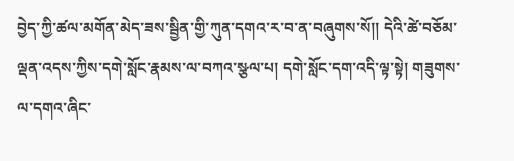བྱེད་ཀྱི་ཚལ་མགོན་མེད་ཟས་སྦྱིན་གྱི་ཀུན་དགའ་ར་བ་ན་བཞུགས་སོ།། དེའི་ཚེ་བཅོམ་ལྡན་འདས་ཀྱིས་དགེ་སློང་རྣམས་ལ་བཀའ་སྩལ་པ། དགེ་སློང་དག་འདི་ལྟ་སྟེ། གཟུགས་ལ་དགའ་ཞིང་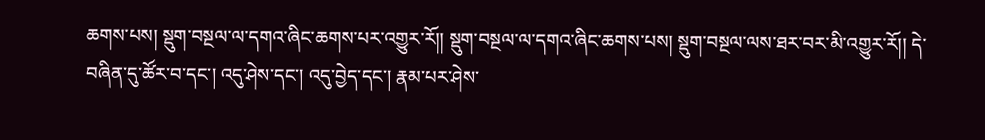ཆགས་པས། སྡུག་བསྔལ་ལ་དགའ་ཞིང་ཆགས་པར་འགྱུར་རོ།། སྡུག་བསྔལ་ལ་དགའ་ཞིང་ཆགས་པས། སྡུག་བསྔལ་ལས་ཐར་བར་མི་འགྱུར་རོ།། དེ་བཞིན་དུ་ཚོར་བ་དང་། འདུ་ཤེས་དང་། འདུ་བྱེད་དང་། རྣམ་པར་ཤེས་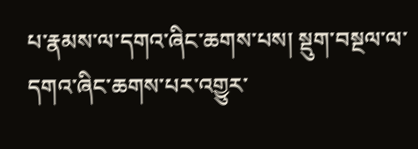པ་རྣམས་ལ་དགའ་ཞིང་ཆགས་པས། སྡུག་བསྔལ་ལ་དགའ་ཞིང་ཆགས་པར་འགྱུར་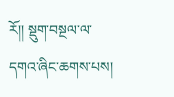རོ།། སྡུག་བསྔལ་ལ་དགའ་ཞིང་ཆགས་པས།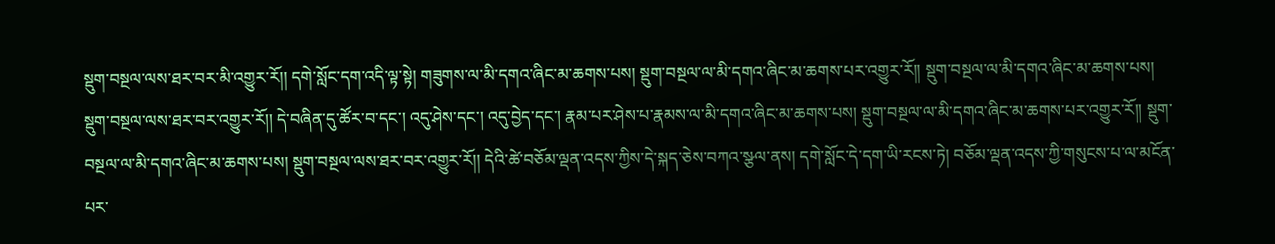སྡུག་བསྔལ་ལས་ཐར་བར་མི་འགྱུར་རོ།། དགེ་སློང་དག་འདི་ལྟ་སྟེ། གཟུགས་ལ་མི་དགའ་ཞིང་མ་ཆགས་པས། སྡུག་བསྔལ་ལ་མི་དགའ་ཞིང་མ་ཆགས་པར་འགྱུར་རོ།། སྡུག་བསྔལ་ལ་མི་དགའ་ཞིང་མ་ཆགས་པས། སྡུག་བསྔལ་ལས་ཐར་བར་འགྱུར་རོ།། དེ་བཞིན་དུ་ཚོར་བ་དང་། འདུ་ཤེས་དང་། འདུ་བྱེད་དང་། རྣམ་པར་ཤེས་པ་རྣམས་ལ་མི་དགའ་ཞིང་མ་ཆགས་པས། སྡུག་བསྔལ་ལ་མི་དགའ་ཞིང་མ་ཆགས་པར་འགྱུར་རོ།། སྡུག་བསྔལ་ལ་མི་དགའ་ཞིང་མ་ཆགས་པས། སྡུག་བསྔལ་ལས་ཐར་བར་འགྱུར་རོ།། དེའི་ཚེ་བཅོམ་ལྡན་འདས་ཀྱིས་དེ་སྐད་ཅེས་བཀའ་སྩལ་ནས། དགེ་སློང་དེ་དག་ཡི་རངས་ཏེ། བཅོམ་ལྡན་འདས་ཀྱི་གསུངས་པ་ལ་མངོན་པར་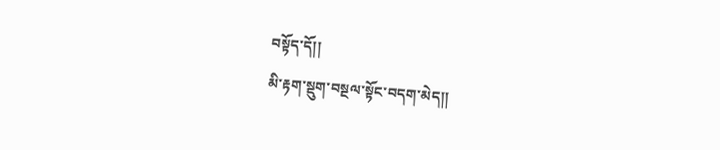བསྟོད་དོ།།
མི་རྟག་སྡུག་བསྔལ་སྟོང་བདག་མེད།།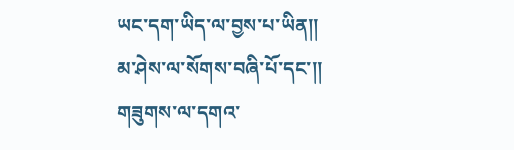ཡང་དག་ཡིད་ལ་བྱས་པ་ཡིན།།
མ་ཤེས་ལ་སོགས་བཞི་པོ་དང་།།
གཟུགས་ལ་དགའ་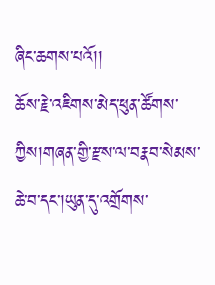ཞིང་ཆགས་པའོ།།
ཆོས་རྗེ་འཇིགས་མེད་ཕུན་ཚོགས་ཀྱིས།གཞན་གྱི་རྫས་ལ་བརྣབ་སེམས་ཆེ་བ་དང་།ཡུན་དུ་འགྲོགས་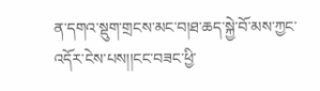ན་དགའ་སྡུག་གྲངས་མང་བ།ཐ་ཆད་སྐྱེ་བོ་མས་ཀྱང་འདོར་ངེས་པས།།ངང་བཟང་ཕྱི་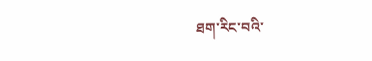ཐག་རིང་བའི་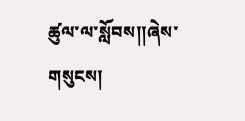ཚུལ་ལ་སློབས།།ཞེས་གསུངས།